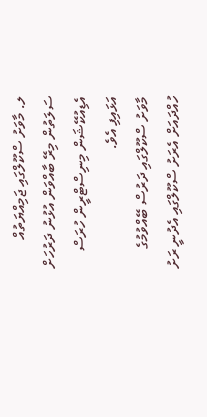ލ. މާވަށު ސްކޫލްގައި ޖަމިއްޔަތުއް ސަލަތުން މިރޭ ބާއްވަން އުޅުނު ދަރުހަށް އެޑިއުކޭޝަން މިނިސްޓްރީން ހުރަސް އަޅައިފި އެވެ.
މާވަށު ސްކޫލްގައި ދަރުސް ބޭއްވުމުގެ ހުއްދައަށް އެރަށު ސްކޫލްގައި އެދުނީ ރަށު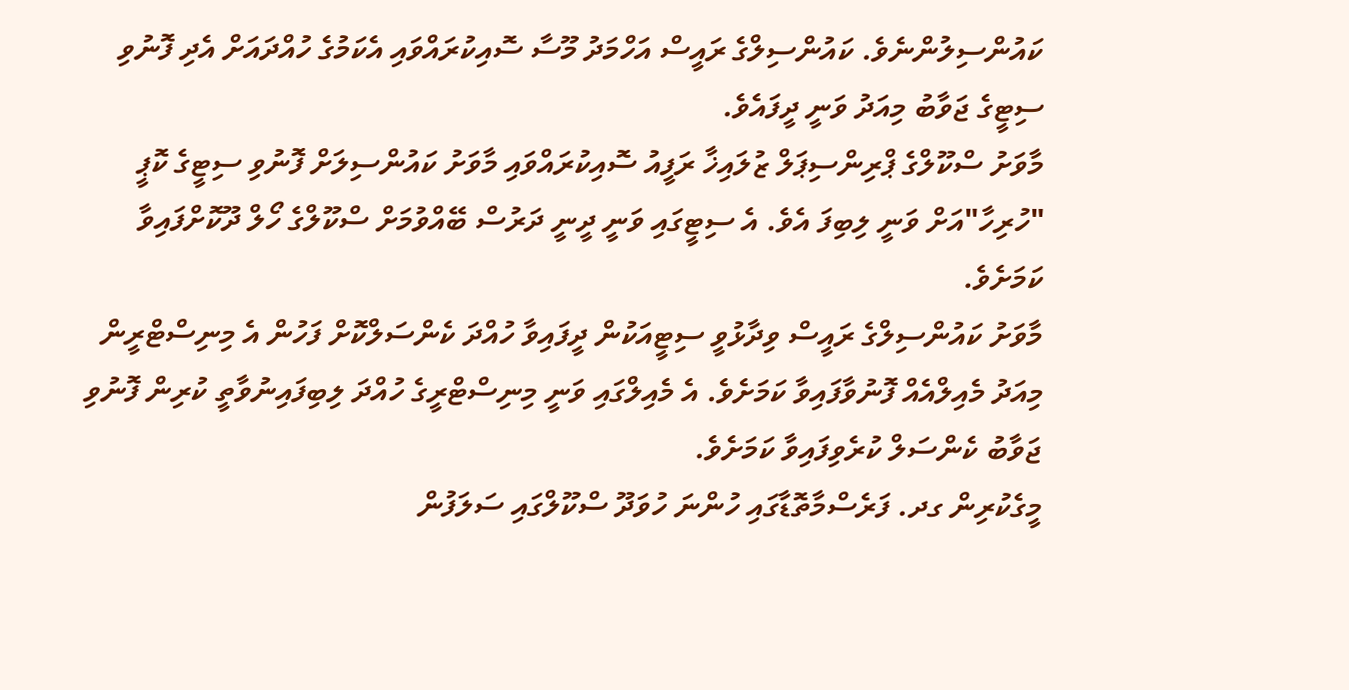ކައުންސިލުންނެވެ. ކައުންސިލްގެ ރައީސް އަހްމަދު މޫސާ ސޮއިކުރައްވައި އެކަމުގެ ހުއްދައަށް އެދި ފޮނުވި ސިޓީގެ ޖަވާބު މިއަދު ވަނީ ދީފައެވެ.
މާވަށު ސްކޫލްގެ ޕްރިންސިޕަލް ޒުލައިޚާ ރަފީއު ސޮއިކުރައްވައި މާވަށު ކައުންސިލަށް ފޮނުވި ސިޓީގެ ކޮޕީ "ހުރިހާ"އަށް ވަނީ ލިބިފަ އެވެ. އެ ސިޓީގައި ވަނީ ދީނީ ދަރުސް ބޭއްވުމަށް ސްކޫލްގެ ހޯލް ދޫކޮށްފައިވާ ކަމަށެވެ.
މާވަށު ކައުންސިލްގެ ރައީސް ވިދާޅުވީ ސިޓީއަކުން ދީފައިވާ ހުއްދަ ކެންސަލްކޮށް ފަހުން އެ މިނިސްޓްރީން މިއަދު މެއިލްއެއް ފޮނުވާފައިވާ ކަމަށެވެ. އެ މެއިލްގައި ވަނީ މިނިސްޓްރީގެ ހުއްދަ ލިބިފައިނުވާތީ ކުރިން ފޮނުވި ޖަވާބު ކެންސަލް ކުރެވިފައިވާ ކަމަށެވެ.
މީގެކުރިން ގދ. ފަރެސްމާތޮޑާގައި ހުންނަ ހުވަދޫ ސްކޫލްގައި ސަލަފުން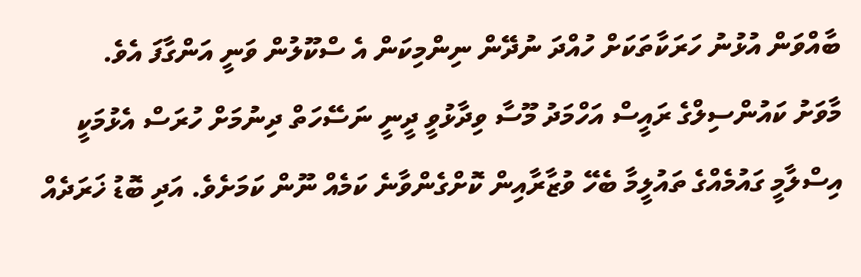ބާއްވަން އުޅުނު ހަރަކާތަކަށް ހުއްދަ ނުދޭން ނިންމިކަން އެ ސްކޫލުން ވަނީ އަންގާފަ އެވެ.
މާވަށު ކައުންސިލްގެ ރައީސް އަހްމަދު މޫސާ ވިދާޅުވީ ދީނީ ނަސޭހަތް ދިނުމަށް ހުރަސް އެޅުމަކީ އިސްލާމީ ގައުމެއްގެ ތައުލީމާ ބެހޭ ވުޒާރާއިން ކޮށްގެންވާނެ ކަމެއް ނޫން ކަމަށެވެ. އަދި ބޮޑު ޚަރަދެއް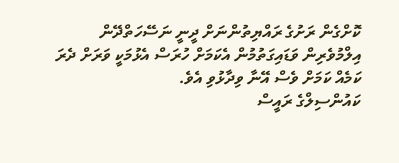ކޮށްގެން ރަށުގެ ރައްޔިތުންނަށް ދީނީ ނަސޭހަތްދޭން އިލްމުވެރިން ވަޑައިގަތުމުން އެކަމަށް ހުރަސް އެޅުމަކީ ވަރަށް ދެރަ ކަމެއް ކަމަށް ވެސް އޭނާ ވިދާޅުވި އެވެ.
ކައުންސިލްގެ ރައީސް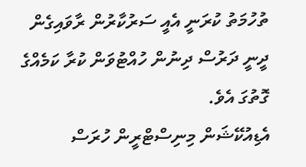ތުހުމަތު ކުރަނީ އެއީ ސަރުކާރުން ރާވައިގެން ދީނީ ދަރުސް ދިނުން ހުއްޓުވަން ކުރާ ކަމެއްގެ ގޮތުގަ އެވެ.
އެޑިއުކޭޝަން މިނިސްޓްރީން ހުރަސް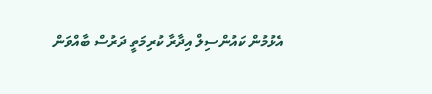އެޅުމުން ކައުންސިލް އިދާރާ ކުރިމަތީ ދަރުސް ބާއްވަން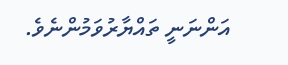އަންނަނީ ތައްޔާރުވަމުންނެވެ.